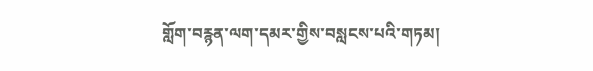གློག་བརྙན་ལག་དམར་གྱིས་བསླངས་པའི་གཏམ།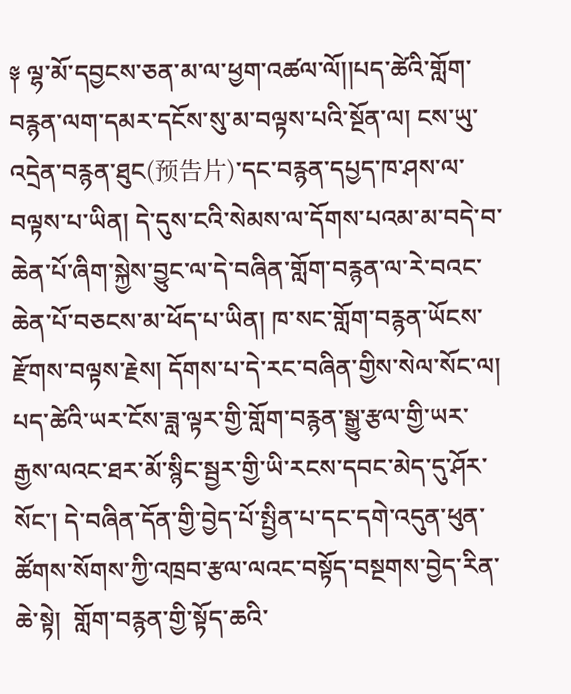༈ ལྷ་མོ་དབྱངས་ཅན་མ་ལ་ཕྱག་འཚལ་ལོ།།པད་ཚེའི་གློག་བརྙན་ལག་དམར་དངོས་སུ་མ་བལྟས་པའི་སྔོན་ལ། ངས་ཡུ་འདྲེན་བརྙན་ཐུང(预告片)་དང་བརྙན་དཔྱད་ཁ་ཤས་ལ་བལྟས་པ་ཡིན། དེ་དུས་ངའི་སེམས་ལ་དོགས་པའམ་མ་བདེ་བ་ཆེན་པོ་ཞིག་སྐྱེས་བྱུང་ལ་དེ་བཞིན་གློག་བརྙན་ལ་རེ་བའང་ཆེན་པོ་བཅངས་མ་ཕོད་པ་ཡིན། ཁ་སང་གློག་བརྙན་ཡོངས་རྫོགས་བལྟས་རྗེས། དོགས་པ་དེ་རང་བཞིན་གྱིས་སེལ་སོང་ལ། པད་ཚེའི་ཡར་ངོས་ཟླ་ལྟར་གྱི་གློག་བརྙན་སྒྱུ་རྩལ་གྱི་ཡར་རྒྱས་ལའང་ཐར་མོ་སྙིང་སྦྱར་གྱི་ཡི་རངས་དབང་མེད་དུ་ཤོར་སོང་། དེ་བཞིན་དོན་གྱི་བྱེད་པོ་སྤྱིན་པ་དང་དགེ་འདུན་ཕུན་ཚོགས་སོགས་ཀྱི་འཁྲབ་རྩལ་ལའང་བསྟོད་བསྔགས་བྱེད་རིན་ཆེ་སྟེ།  གློག་བརྙན་གྱི་སྟོད་ཆའི་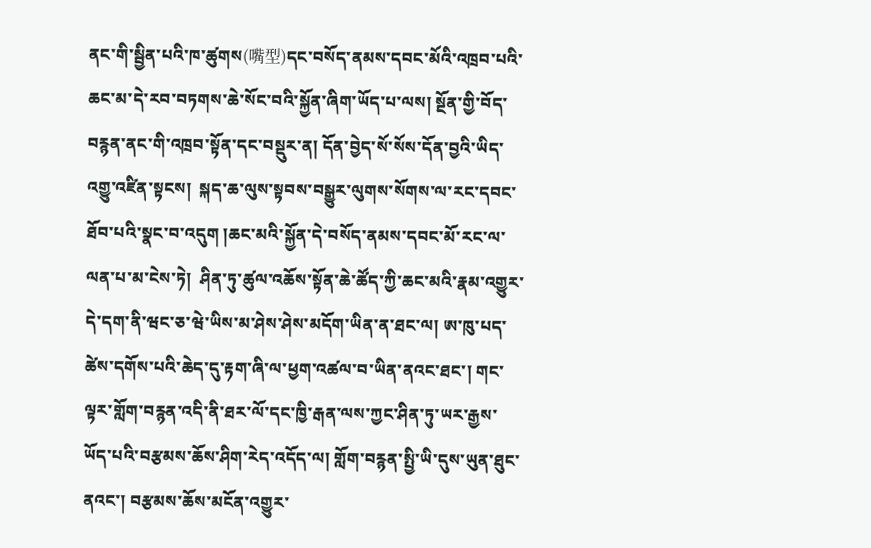ནང་གི་སྦྱིན་པའི་ཁ་ཚུགས(嘴型)དང་བསོད་ནམས་དབང་མོའི་འཁྲབ་པའི་ཆང་མ་དེ་རབ་བཏགས་ཆེ་སོང་བའི་སྐྱོན་ཞིག་ཡོད་པ་ལས། སྔོན་གྱི་བོད་བརྙན་ནང་གི་འཁྲབ་སྟོན་དང་བསྡུར་ན། དོན་བྱེད་སོ་སོས་དོན་བྱའི་ཡིད་འགྱུ་འཛིན་སྟངས།  སྐད་ཆ་ལུས་སྟབས་བསྒྱུར་ལུགས་སོགས་ལ་རང་དབང་ཐོབ་པའི་སྣང་བ་འདུག །ཆང་མའི་སྐྱོན་དེ་བསོད་ནམས་དབང་མོ་རང་ལ་ལན་པ་མ་ངེས་ཏེ།  ཤིན་ཏུ་ཚུལ་འཆོས་སྟོན་ཆེ་ཚོད་ཀྱི་ཆང་མའི་རྣམ་འགྱུར་དེ་དག་ནི་ཝང་ཅ་ཝེ་ཡིས་མ་ཤེས་ཤེས་མདོག་ཡིན་ན་ཐང་ལ། ཨ་ཁུ་པད་ཚེས་དགོས་པའི་ཆེད་དུ་རྟག་ཞི་ལ་ཕྱག་འཚལ་བ་ཡིན་ནའང་ཐང་། གང་ལྟར་གློག་བརྙན་འདི་ནི་ཐར་ལོ་དང་ཁྱི་རྒན་ལས་ཀྱང་ཤིན་ཏུ་ཡར་རྒྱས་ཡོད་པའི་བརྩམས་ཆོས་ཤིག་རེད་འདོད་ལ། གློག་བརྙན་སྤྱི་ཡི་དུས་ཡུན་ཐུང་ནའང་། བརྩམས་ཆོས་མངོན་འགྱུར་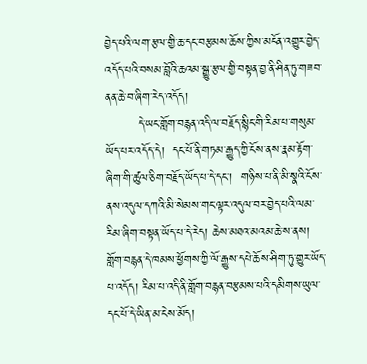བྱེད་པའི་ལག་རྩལ་གྱི་ཆ་དང་བརྩམས་ཆོས་ཀྱིས་མངོན་འགྱུར་བྱེད་འདོད་པའི་བསམ་བློའི་ཆའམ་སྒྱུ་རྩལ་གྱི་བསྟན་བྱ་ནི་ཤིན་ཏུ་གཟབ་ནན་ཆེ་བ་ཞིག་རེད་འདོད།
        དེ་ཡང་གློག་བརྙན་འདི་ལ་བརྗོད་སྙིང་གི་རིམ་པ་གསུམ་ཡོད་པར་འདོད་དེ།  དང་པོ་ནི་གཏམ་རྒྱུད་ཀྱི་ངོས་ནས་རྣམ་རྟོག་ཞིག་གི་ཚུལ་ཅིག་བརྗོད་ཡོད་པ་དེ་དང་།  གཉིས་པ་ནི་མི་སྣའི་ངོས་ནས་འདུལ་དཀའི་མི་སེམས་གང་ལྟར་འདུལ་བར་བྱེད་པའི་ལམ་རིམ་ཞིག་བསྟན་ཡོད་པ་དེ་རེད། ཆེས་མཐའ་མའམ་ཆེ་ས་ནས།  གློག་བརྙན་དེ་ཁམས་ཕྱོགས་ཀྱི་ལོ་རྒྱུས་དཔེ་ཆོས་ཤིག་ཏུ་གྱུར་ཡོད་པ་འདོད། རིམ་པ་འདི་ནི་གློག་བརྙན་བརྩམས་པའི་དམིགས་ཡུལ་དང་པོ་དེ་ཡིན་མ་ངེས་མོད།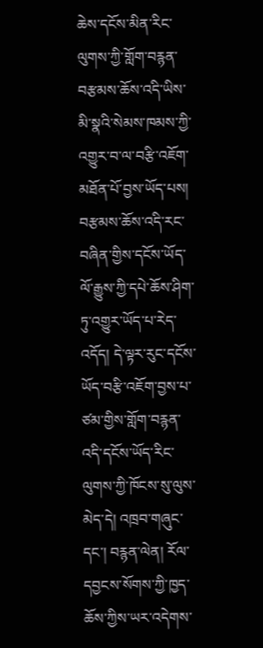ཆེས་དངོས་མིན་རིང་ལུགས་ཀྱི་གློག་བརྙན་བརྩམས་ཆོས་འདི་ཡིས་མི་སྣའི་སེམས་ཁམས་ཀྱི་འགྱུར་བ་ལ་བརྩི་འཇོག་མཐོན་པོ་བྱས་ཡོད་པས།  བརྩམས་ཆོས་འདི་རང་བཞིན་གྱིས་དངོས་ཡོད་ལོ་རྒྱུས་ཀྱི་དཔེ་ཆོས་ཤིག་ཏུ་འགྱུར་ཡོད་པ་རེད་འདོད། དེ་ལྟར་རུང་དངོས་ཡོད་བརྩི་འཇོག་བྱས་པ་ཙམ་གྱིས་གློག་བརྙན་འདི་དངོས་ཡོད་རིང་ལུགས་ཀྱི་ཁོངས་སུ་ལུས་མེད་དེ། འཁྲབ་གཞུང་དང་། བརྙན་ལེན། རོལ་དབྱངས་སོགས་ཀྱི་ཁྱད་ཆོས་ཀྱིས་ཡར་འདེགས་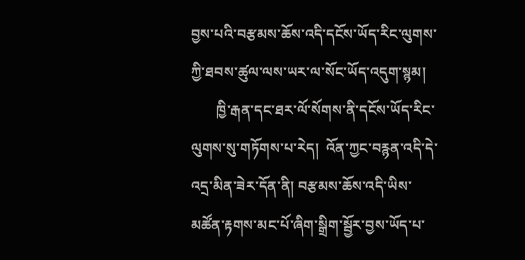བྱས་པའི་བརྩམས་ཆོས་འདི་དངོས་ཡོད་རིང་ལུགས་ཀྱི་ཐབས་ཚུལ་ལས་ཡར་ལ་སོང་ཡོད་འདུག་སྙམ།
       ཁྱི་རྒན་དང་ཐར་ལོ་སོགས་ནི་དངོས་ཡོད་རིང་ལུགས་སུ་གཏོགས་པ་རེད།  འོན་ཀྱང་བརྙན་འདི་དེ་འདྲ་མིན་ཟེར་དོན་ནི། བརྩམས་ཆོས་འདི་ཡིས་མཚོན་རྟགས་མང་པོ་ཞིག་སྒྲིག་སྦྱོར་བྱས་ཡོད་པ་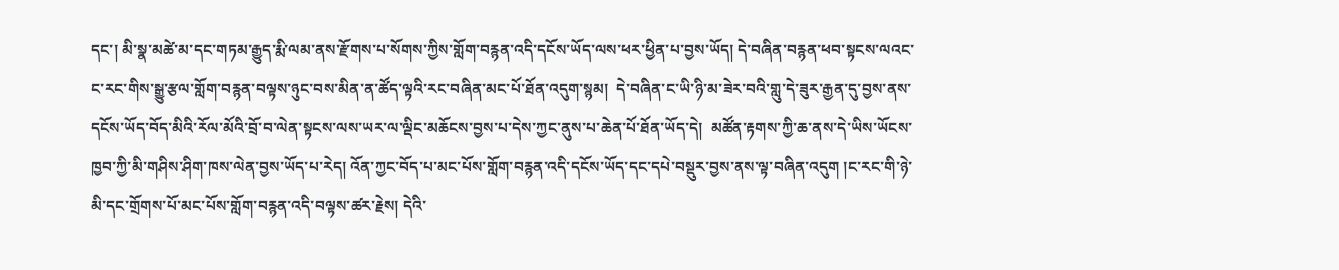དང་། མི་སྣ་མཚེ་མ་དང་གཏམ་རྒྱུད་རྨི་ལམ་ནས་རྫོགས་པ་སོགས་ཀྱིས་གློག་བརྙན་འདི་དངོས་ཡོད་ལས་ཕར་ཕྱིན་པ་བྱས་ཡོད། དེ་བཞིན་བརྙན་ཕབ་སྟངས་ལའང་ང་རང་གིས་སྒྱུ་རྩལ་གློག་བརྙན་བལྟས་ཉུང་བས་མིན་ན་ཚོད་ལྟའི་རང་བཞིན་མང་པོ་ཐོན་འདུག་སྙམ།  དེ་བཞིན་ང་ཡི་ཉི་མ་ཟེར་བའི་གླུ་དེ་ཟུར་རྒྱན་དུ་བྱས་ནས་དངོས་ཡོད་བོད་མིའི་རོལ་མོའི་བྲོ་བ་ལེན་སྟངས་ལས་ཡར་ལ་ལྡིང་མཆོངས་བྱས་པ་དེས་ཀྱང་ནུས་པ་ཆེན་པོ་ཐོན་ཡོད་དེ།  མཚོན་རྟགས་ཀྱི་ཆ་ནས་དེ་ཡིས་ཡོངས་ཁྱབ་ཀྱི་མི་གཤིས་ཤིག་ཁས་ལེན་བྱས་ཡོད་པ་རེད། འོན་ཀྱང་བོད་པ་མང་པོས་གློག་བརྙན་འདི་དངོས་ཡོད་དང་དཔེ་བསྡུར་བྱས་ནས་ལྟ་བཞིན་འདུག །ང་རང་གི་ཉེ་མི་དང་གྲོགས་པོ་མང་པོས་གློག་བརྙན་འདི་བལྟས་ཚར་རྗེས། དེའི་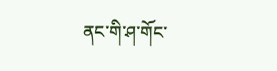ནང་གི་ཤ་གོང་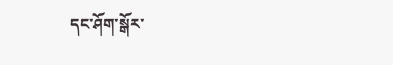དང་ཤོག་སྒོར་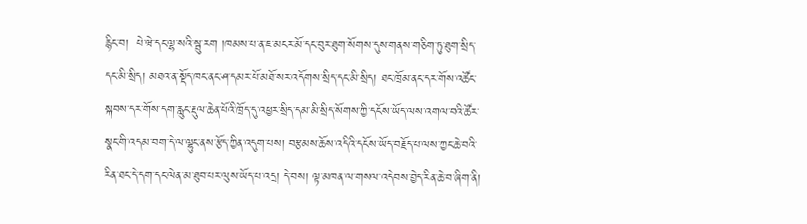རྙིང་བ།  པེ་ཝེ་དང་ལྷ་སའི་སྦུ་རག །ཁམས་པ་ན་ཇ་མངར་མོ་དང་བུར་ཐུག་སོགས་དུས་གནས་གཅིག་ཏུ་ཐུག་སྲིད་དང་མི་སྲིད། མཐའ་ན་སྡོད་ཁང་ནང་ཤ་དམར་པོ་མཐོ་སར་འདོགས་སྲིད་དང་མི་སྲིད། ཐང་ཁྲོམ་ནང་དར་གོས་འཚོང་སྐབས་དར་གོས་དག་རླུང་རྡུལ་ཆེན་པོའི་ཁྲོད་དུ་འཕྱར་སྲིད་དམ་མི་སྲིད་སོགས་ཀྱི་དངོས་ཡོད་ལས་འགལ་བའི་ཚོར་སྣང་གི་འདམ་བག་དེ་ལ་ལྷུང་ནས་རྩོད་ཀྱིན་འདུག་པས། བརྩམས་ཆོས་འདིའི་དངོས་ཡོད་བརྗོད་པ་ལས་ཀྱང་ཆེ་བའི་རིན་ཐང་དེ་དག་དང་ལེན་མ་ཐུབ་པར་ལུས་ཡོད་པ་འདྲ། དེ་བས། ལྟ་མཁན་ལ་གསལ་འདེབས་བྱེད་རིན་ཆེ་བ་ཞིག་ནི།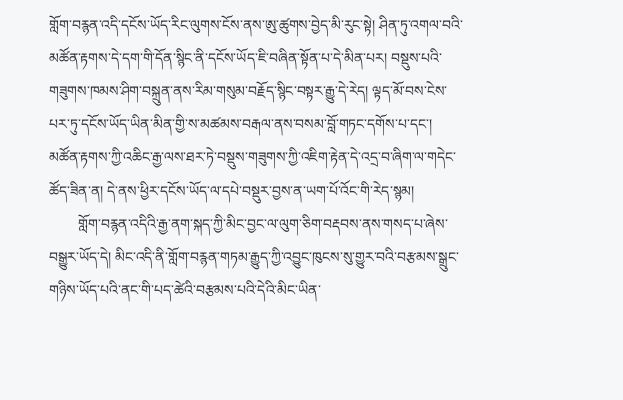གློག་བརྙན་འདི་དངོས་ཡོད་རིང་ལུགས་ངོས་ནས་ཨུ་ཚུགས་བྱེད་མི་རུང་སྟེ། ཤིན་ཏུ་འགལ་བའི་མཚོན་རྟགས་དེ་དག་གི་དོན་སྙིང་ནི་དངོས་ཡོད་ཇི་བཞིན་སྟོན་པ་དེ་མིན་པར། བསྡུས་པའི་གཟུགས་ཁམས་ཤིག་བསྐྲུན་ནས་རིམ་གསུམ་བརྗོད་སྙིང་བསྟར་རྒྱུ་དེ་རེད། ལྟད་མོ་བས་ངེས་པར་ཏུ་དངོས་ཡོད་ཡིན་མིན་གྱི་ས་མཚམས་བརྒལ་ནས་བསམ་བློ་གཏང་དགོས་པ་དང་། མཚོན་རྟགས་ཀྱི་འཆིང་རྒྱ་ལས་ཐར་ཏེ་བསྡུས་གཟུགས་ཀྱི་འཇིག་རྟེན་དེ་འདྲ་བ་ཞིག་ལ་གདེང་ཚོད་ཟིན་ན། དེ་ནས་ཕྱིར་དངོས་ཡོད་ལ་དཔེ་བསྡུར་བྱས་ན་ཡག་པོ་འོང་གི་རེད་སྙམ།
        གློག་བརྙན་འདིའི་རྒྱ་ནག་སྐད་ཀྱི་མིང་བྱང་ལ་ལུག་ཅིག་བརྡབས་ནས་གསད་པ་ཞེས་བསྒྱུར་ཡོད་དེ། མིང་འདི་ནི་གློག་བརྙན་གཏམ་རྒྱུད་ཀྱི་འབྱུང་ཁུངས་སུ་གྱུར་བའི་བརྩམས་སྒྲུང་གཉིས་ཡོད་པའི་ནང་གི་པད་ཚེའི་བརྩམས་པའི་དེའི་མིང་ཡིན་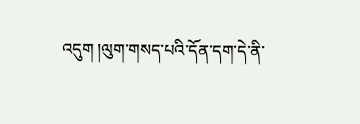འདུག །ལུག་གསད་པའི་དོན་དག་དེ་ནི་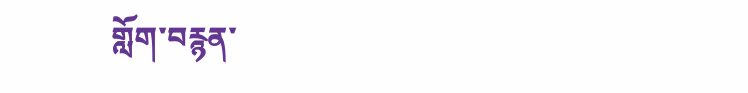གློག་བརྙན་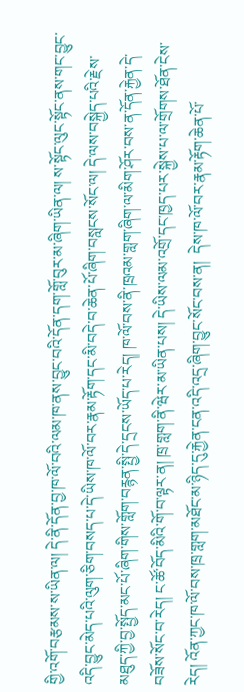གྱི་འགོ་བརྩམས་ས་ཡིན་ལ། དེ་ནི་དོན་བྱ་ཁ་ལོ་བའི་ལམ་ཁ་ནས་བྱུང་བའི་དོན་དག་གློ་བུར་མ་ཞིག་ཡིན་ལ། ས་སྟོང་ལུང་སྟོང་ནས་གང་བྱུང་འདི་བྱུང་མེད་པའི་ལུག་ཅིག་བསད་པ་དེ་ཡིས་ཁ་ལོ་བར་རྣམ་རྟོག་དང་མི་བདེ་བ་ཆེན་པོ་ཞིག་བསླངས་སོང་ལ། དེ་ལས་བསྐྱེད་པའི་རྗེས་མཐུད་ཀྱི་བྱ་སྤྱོད་མང་པོ་ཞིག་གིས་གློག་བརྙན་སྤྱི་དེ་དྲངས་ཡོད་པ་རེད། ཁ་ལོ་བས་ནི་ཁྲའམ་གླག་ཞིག་ལ་མིག་ཤོར་བས་ན་དོན་རྐྱེན་དེ་བཟོས་སོང་བ་རེད། ང་ཚོ་བོད་མིའི་གོ་བ་ལྟར་ན། ཁྲ་གླག་ནི་ཝེར་མ་ཡིན་པས། དེ་ཡིས་ལམ་འགྲོ་དང་ཁྱད་པར་སྐྱེས་པ་ལ་གྲོགས་ཐོན་ངེས་རེད། འོན་ཀྱང་ཁ་ལོ་བས་ཁྲ་གླག་མཐོང་མ་ཉིད་དུ་རྐྱེན་ངན་འདི་འདྲ་ཞིག་བྱུང་སོང་བས་ན།  དེས་ཁ་ལོ་བར་རྣམ་རྟོག་ཆེན་པོ་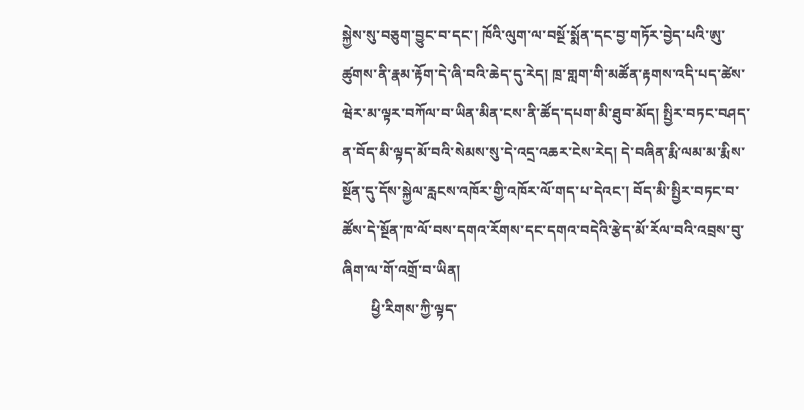སྐྱེས་སུ་བཅུག་བྱུང་བ་དང་། ཁོའི་ལུག་ལ་བསྔོ་སྨོན་དང་བྱ་གཏོར་བྱེད་པའི་ཨུ་ཚུགས་ནི་རྣམ་རྟོག་དེ་ཞི་བའི་ཆེད་དུ་རེད། ཁྲ་གླག་གི་མཚོན་རྟགས་འདི་པད་ཚེས་ཝེར་མ་ལྟར་བཀོལ་བ་ཡིན་མིན་ངས་ནི་ཚོད་དཔག་མི་ཐུབ་མོད། སྤྱིར་བཏང་བཤད་ན་བོད་མི་ལྟད་མོ་བའི་སེམས་སུ་དེ་འདྲ་འཆར་ངེས་རེད། དེ་བཞིན་རྨི་ལམ་མ་རྨིས་སྔོན་དུ་དོས་སྐྱེལ་རླངས་འཁོར་གྱི་འཁོར་ལོ་གད་པ་དེའང་། བོད་མི་སྤྱིར་བཏང་བ་ཚོས་དེ་སྔོན་ཁ་ལོ་བས་དགའ་རོགས་དང་དགའ་བདེའི་རྩེད་མོ་རོལ་བའི་འབྲས་བུ་ཞིག་ལ་གོ་འགྲོ་བ་ཡིན།
        ཕྱི་རིགས་ཀྱི་ལྟད་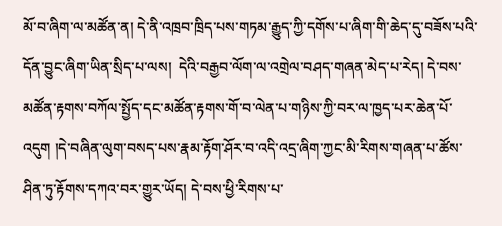མོ་བ་ཞིག་ལ་མཚོན་ན། དེ་ནི་འཁྲབ་ཁྲིད་པས་གཏམ་རྒྱུད་ཀྱི་དགོས་པ་ཞིག་གི་ཆེད་དུ་བཟོས་པའི་དོན་བྱུང་ཞིག་ཡིན་སྲིད་པ་ལས།  དེའི་བརྒྱབ་ལོག་ལ་འགྲེལ་བཤད་གཞན་མེད་པ་རེད། དེ་བས་མཚོན་རྟགས་བཀོལ་སྤྱོད་དང་མཚོན་རྟགས་གོ་བ་ལེན་པ་གཉིས་ཀྱི་བར་ལ་ཁྱད་པར་ཆེན་པོ་འདུག །དེ་བཞིན་ལུག་བསད་པས་རྣམ་རྟོག་ཤོར་བ་འདི་འདྲ་ཞིག་ཀྱང་མི་རིགས་གཞན་པ་ཚོས་ཤིན་ཏུ་རྟོགས་དཀའ་བར་གྱུར་ཡོད། དེ་བས་ཕྱི་རིགས་པ་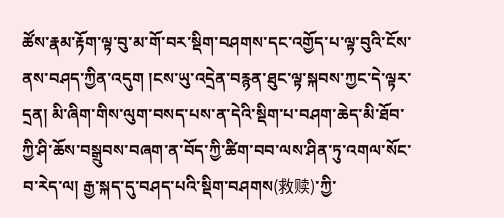ཚོས་རྣམ་རྟོག་ལྟ་བུ་མ་གོ་བར་སྡིག་བཤགས་དང་འགྱོད་པ་ལྟ་བུའི་ངོས་ནས་བཤད་ཀྱིན་འདུག །ངས་ཡུ་འདྲེན་བརྙན་ཐུང་ལྟ་སྐབས་ཀྱང་དེ་ལྟར་དྲན། མི་ཞིག་གིས་ལུག་བསད་པས་ན་དེའི་སྡིག་པ་བཤག་ཆེད་མི་ཐོབ་ཀྱི་ཤི་ཆོས་བསྒྲུབས་བཞག་ན་བོད་ཀྱི་ཚིག་བབ་ལས་ཤིན་ཏུ་འགལ་སོང་བ་རེད་ལ། རྒྱ་སྐད་དུ་བཤད་པའི་སྡིག་བཤགས(救赎)་ཀྱི་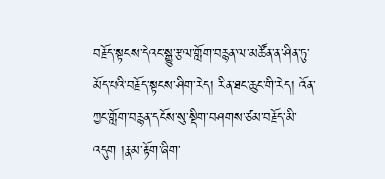བརྗོད་སྟངས་དེའང་སྒྱུ་རྩལ་གློག་བརྙན་ལ་མཚོན་ན་ཤིན་ཏུ་མོད་པའི་བརྗོད་སྟངས་ཤིག་རེད། རིན་ཐང་ཆུང་གི་རེད། འོན་ཀྱང་གློག་བརྙན་དངོས་སུ་སྡིག་བཤགས་ཙམ་བརྗོད་མི་འདུག །རྣམ་རྟོག་ཞིག་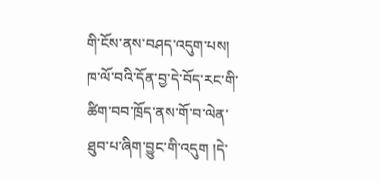གི་ངོས་ནས་བཤད་འདུག་པས། ཁ་ལོ་བའི་དོན་བྱ་དེ་བོད་རང་གི་ཚིག་བབ་ཁྲོད་ནས་གོ་བ་ལེན་ཐུབ་པ་ཞིག་བྱུང་གི་འདུག །དེ་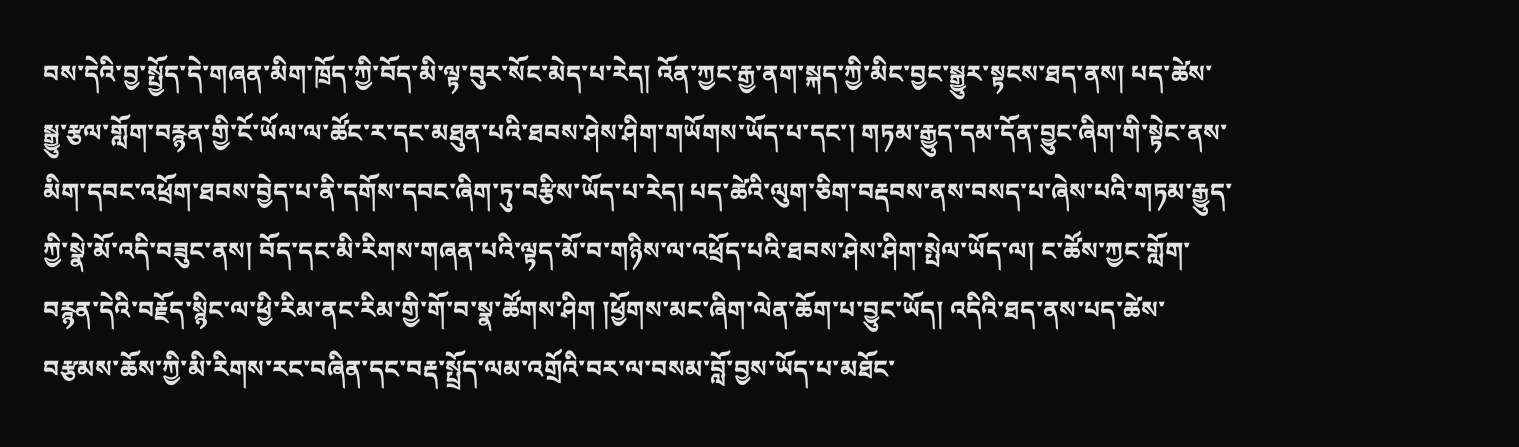བས་དེའི་བྱ་སྤྱོད་དེ་གཞན་མིག་ཁྲོད་ཀྱི་བོད་མི་ལྟ་བུར་སོང་མེད་པ་རེད། འོན་ཀྱང་རྒྱ་ནག་སྐད་ཀྱི་མིང་བྱང་སྒྱུར་སྟངས་ཐད་ནས། པད་ཚེས་སྒྱུ་རྩལ་གློག་བརྙན་གྱི་ངོ་ཡོལ་ལ་ཚོང་ར་དང་མཐུན་པའི་ཐབས་ཤེས་ཤིག་གཡོགས་ཡོད་པ་དང་། གཏམ་རྒྱུད་དམ་དོན་བྱུང་ཞིག་གི་སྟེང་ནས་མིག་དབང་འཕྲོག་ཐབས་བྱེད་པ་ནི་དགོས་དབང་ཞིག་ཏུ་བརྩིས་ཡོད་པ་རེད། པད་ཚེའི་ལུག་ཅིག་བརྡབས་ནས་བསད་པ་ཞེས་པའི་གཏམ་རྒྱུད་ཀྱི་སྣེ་མོ་འདི་བཟུང་ནས། བོད་དང་མི་རིགས་གཞན་པའི་ལྟད་མོ་བ་གཉིས་ལ་འཕྲོད་པའི་ཐབས་ཤེས་ཤིག་སྤེལ་ཡོད་ལ། ང་ཚོས་ཀྱང་གློག་བརྙན་དེའི་བརྗོད་སྙིང་ལ་ཕྱི་རིམ་ནང་རིམ་གྱི་གོ་བ་སྣ་ཚོགས་ཤིག །ཕྱོགས་མང་ཞིག་ལེན་ཆོག་པ་བྱུང་ཡོད། འདིའི་ཐད་ནས་པད་ཚེས་བརྩམས་ཆོས་ཀྱི་མི་རིགས་རང་བཞིན་དང་བརྡ་སྤྲོད་ལམ་འགྲོའི་བར་ལ་བསམ་བློ་བྱས་ཡོད་པ་མཐོང་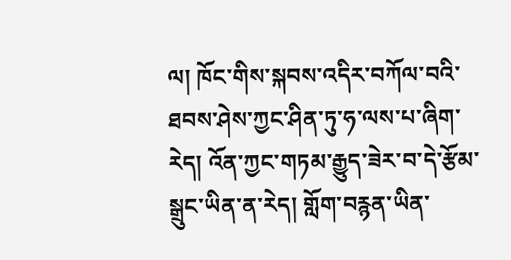ལ། ཁོང་གིས་སྐབས་འདིར་བཀོལ་བའི་ཐབས་ཤེས་ཀྱང་ཤིན་ཏུ་ཧ་ལས་པ་ཞིག་རེད། འོན་ཀྱང་གཏམ་རྒྱུད་ཟེར་བ་དེ་རྩོམ་སྒྲུང་ཡིན་ན་རེད། གློག་བརྙན་ཡིན་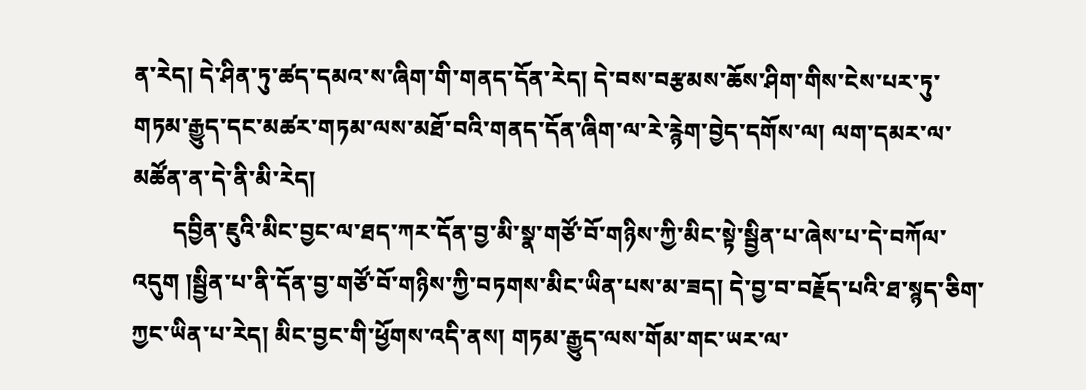ན་རེད། དེ་ཤིན་ཏུ་ཚད་དམའ་ས་ཞིག་གི་གནད་དོན་རེད། དེ་བས་བརྩམས་ཆོས་ཤིག་གིས་ངེས་པར་ཏུ་གཏམ་རྒྱུད་དང་མཚར་གཏམ་ལས་མཐོ་བའི་གནད་དོན་ཞིག་ལ་རེ་རྙེག་བྱེད་དགོས་ལ། ལག་དམར་ལ་མཚོན་ན་དེ་ནི་མི་རེད།
       དབྱིན་ཇུའི་མིང་བྱང་ལ་ཐད་ཀར་དོན་བྱ་མི་སྣ་གཙོ་བོ་གཉིས་ཀྱི་མིང་སྟེ་སྦྱིན་པ་ཞེས་པ་དེ་བཀོལ་འདུག །སྦྱིན་པ་ནི་དོན་བྱ་གཙོ་བོ་གཉིས་ཀྱི་བཏགས་མིང་ཡིན་པས་མ་ཟད། དེ་བྱ་བ་བརྗོད་པའི་ཐ་སྙད་ཅིག་ཀྱང་ཡིན་པ་རེད། མིང་བྱང་གི་ཕྱོགས་འདི་ནས། གཏམ་རྒྱུད་ལས་གོམ་གང་ཡར་ལ་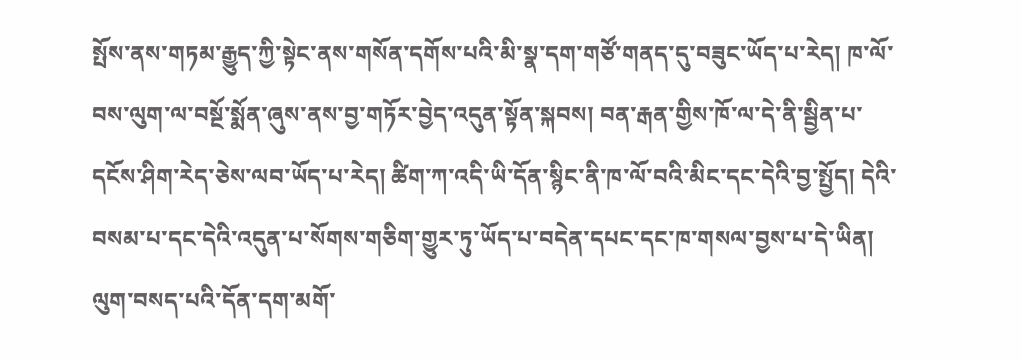སྤོས་ནས་གཏམ་རྒྱུད་ཀྱི་སྟེང་ནས་གསོན་དགོས་པའི་མི་སྣ་དག་གཙོ་གནད་དུ་བཟུང་ཡོད་པ་རེད། ཁ་ལོ་བས་ལུག་ལ་བསྔོ་སྨོན་ཞུས་ནས་བྱ་གཏོར་བྱེད་འདུན་སྟོན་སྐབས། བན་རྒན་གྱིས་ཁོ་ལ་དེ་ནི་སྦྱིན་པ་དངོས་ཤིག་རེད་ཅེས་ལབ་ཡོད་པ་རེད། ཚིག་ཀ་འདི་ཡི་དོན་སྙིང་ནི་ཁ་ལོ་བའི་མིང་དང་དེའི་བྱ་སྤྱོད། དེའི་བསམ་པ་དང་དེའི་འདུན་པ་སོགས་གཅིག་གྱུར་ཏུ་ཡོད་པ་བདེན་དཔང་དང་ཁ་གསལ་བྱས་པ་དེ་ཡིན། ལུག་བསད་པའི་དོན་དག་མགོ་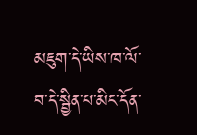མཇུག་དེ་ཡིས་ཁ་ལོ་བ་དེ་སྦྱིན་པ་མིང་དོན་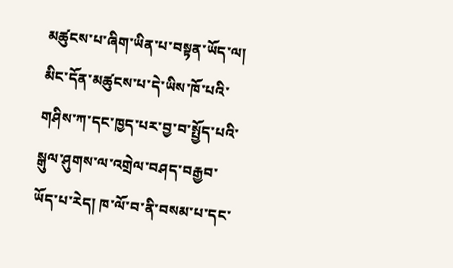མཚུངས་པ་ཞིག་ཡིན་པ་བསྟན་ཡོད་ལ། མིང་དོན་མཚུངས་པ་དེ་ཡིས་ཁོ་པའི་གཤིས་ཀ་དང་ཁྱད་པར་བྱ་བ་སྤྱོད་པའི་སྒུལ་ཤུགས་ལ་འགྲེལ་བཤད་བརྒྱབ་ཡོད་པ་རེད། ཁ་ལོ་བ་ནི་བསམ་པ་དང་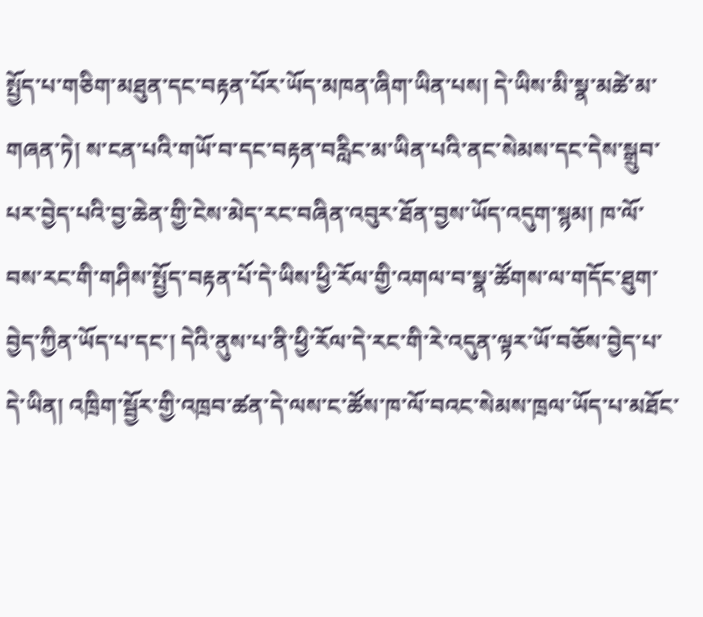སྤྱོད་པ་གཅིག་མཐུན་དང་བརྟན་པོར་ཡོད་མཁན་ཞིག་ཡིན་པས། དེ་ཡིས་མི་སྣ་མཚེ་མ་གཞན་ཏེ། ས་ངན་པའི་གཡོ་བ་དང་བརྟན་བརླིང་མ་ཡིན་པའི་ནང་སེམས་དང་དེས་སྒྲུབ་པར་བྱེད་པའི་བྱ་ཆེན་གྱི་ངེས་མེད་རང་བཞིན་འབུར་ཐོན་བྱས་ཡོད་འདུག་སྙམ། ཁ་ལོ་བས་རང་གི་གཤིས་སྤྱོད་བརྟན་པོ་དེ་ཡིས་ཕྱི་རོལ་གྱི་འགལ་བ་སྣ་ཚོགས་ལ་གདོང་ཐུག་བྱེད་ཀྱིན་ཡོད་པ་དང་། དེའི་ནུས་པ་ནི་ཕྱི་རོལ་དེ་རང་གི་རེ་འདུན་ལྟར་ཡོ་བཅོས་བྱེད་པ་དེ་ཡིན། འཁྲིག་སྦྱོར་གྱི་འཁྲབ་ཚན་དེ་ལས་ང་ཚོས་ཁ་ལོ་བའང་སེམས་ཁྲལ་ཡོད་པ་མཐོང་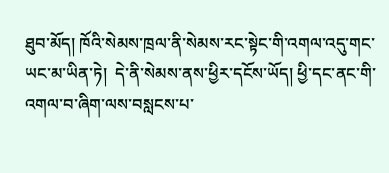ཐུབ་མོད། ཁོའི་སེམས་ཁྲལ་ནི་སེམས་རང་སྟེང་གི་འགལ་འདུ་གང་ཡང་མ་ཡིན་ཏེ།  དེ་ནི་སེམས་ནས་ཕྱིར་དངོས་ཡོད། ཕྱི་དང་ནང་གི་འགལ་བ་ཞིག་ལས་བསླངས་པ་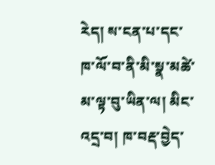རེད། ས་ངན་པ་དང་ཁ་ལོ་བ་ནི་མི་སྣ་མཚེ་མ་ལྟ་བུ་ཡིན་ལ། མིང་འདྲ་བ། ཁ་བརྡ་བྱེད་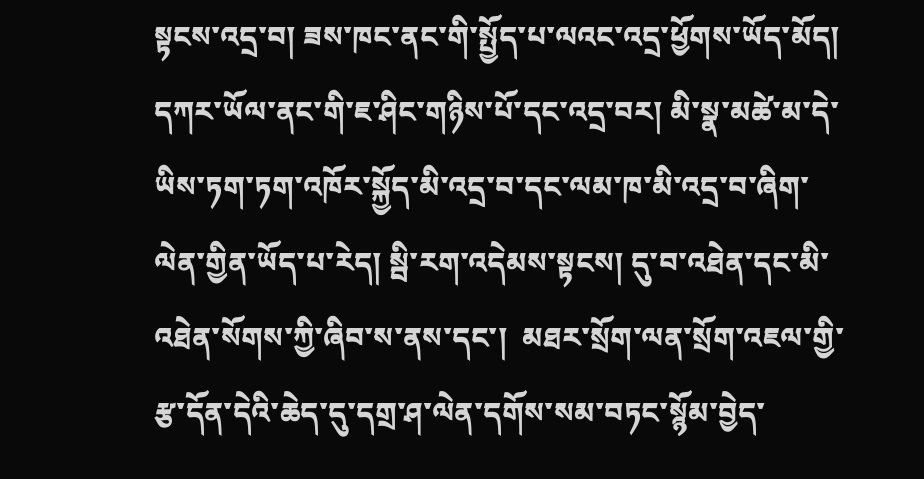སྟངས་འདྲ་བ། ཟས་ཁང་ནང་གི་སྤྱོད་པ་ལའང་འདྲ་ཕྱོགས་ཡོད་མོད། དཀར་ཡོལ་ནང་གི་ཇ་ཤིང་གཉིས་པོ་དང་འདྲ་བར། མི་སྣ་མཚེ་མ་དེ་ཡིས་ཏག་ཏག་འཁོར་སྐྱོད་མི་འདྲ་བ་དང་ལམ་ཁ་མི་འདྲ་བ་ཞིག་ལེན་གྱིན་ཡོད་པ་རེད། སྦི་རག་འདེམས་སྟངས། དུ་བ་འཐེན་དང་མི་འཐེན་སོགས་ཀྱི་ཞིབ་ས་ནས་དང་།  མཐར་སྲོག་ལན་སྲོག་འཇལ་གྱི་རྩ་དོན་དེའི་ཆེད་དུ་དགྲ་ཤ་ལེན་དགོས་སམ་བཏང་སྙོམ་བྱེད་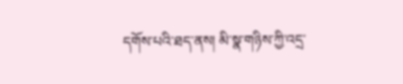དགོས་པའི་ཐད་ནས། མི་སྣ་གཉིས་ཀྱི་འདྲ་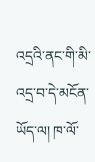འདྲའི་ནང་གི་མི་འདྲ་བ་དེ་མངོན་ཡོད་ལ། ཁ་ལོ་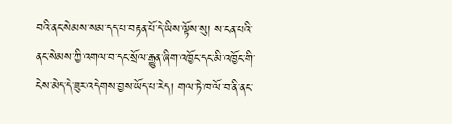བའི་ནང་སེམས་སམ་དད་པ་བརྟན་པོ་དེ་ཡིས་ལྟོས་སུ། ས་ངན་པའི་ནང་སེམས་ཀྱི་འགལ་བ་དང་སྲོལ་རྒྱུན་ཞིག་འཁྱོང་དང་མི་འཁྱོང་གི་ངེས་མེད་དེ་ཟུར་འདེགས་བྱས་ཡོད་པ་རེད། གལ་ཏེ་ཁ་ལོ་བ་ནི་ནང་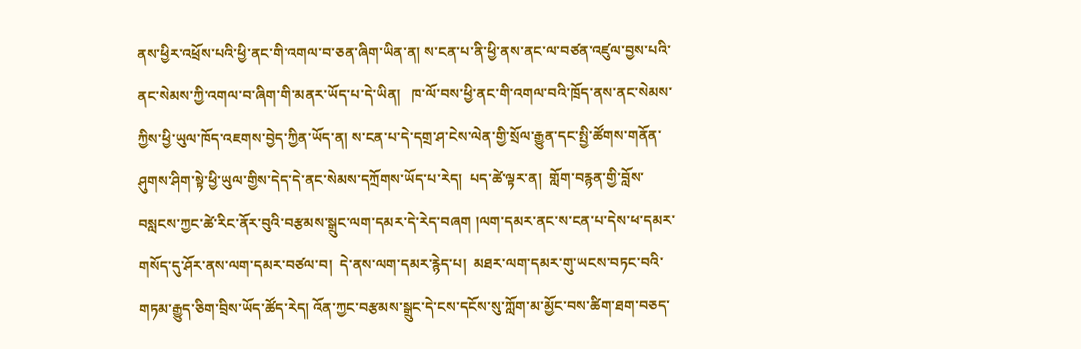ནས་ཕྱིར་འཕྲོས་པའི་ཕྱི་ནང་གི་འགལ་བ་ཅན་ཞིག་ཡིན་ན། ས་ངན་པ་ནི་ཕྱི་ནས་ནང་ལ་བཙན་འཛུལ་བྱས་པའི་ནང་སེམས་ཀྱི་འགལ་བ་ཞིག་གི་མནར་ཡོད་པ་དེ་ཡིན།   ཁ་ལོ་བས་ཕྱི་ནང་གི་འགལ་བའི་ཁྲོད་ནས་ནང་སེམས་ཀྱིས་ཕྱི་ཡུལ་ཁོད་འཇགས་བྱེད་ཀྱིན་ཡོད་ན། ས་ངན་པ་དེ་དགྲ་ཤ་ངེས་ལེན་གྱི་སྲོལ་རྒྱུན་དང་སྤྱི་ཚོགས་གནོན་ཤུགས་ཤིག་སྟེ་ཕྱི་ཡུལ་གྱིས་དེད་དེ་ནང་སེམས་དཀྲོགས་ཡོད་པ་རེད།  པད་ཚེ་ལྟར་ན།  གློག་བརྙན་གྱི་བློས་བསླངས་ཀྱང་ཚེ་རིང་ནོར་བུའི་བརྩམས་སྒྲུང་ལག་དམར་དེ་རེད་བཞག །ལག་དམར་ནང་ས་ངན་པ་དེས་ཕ་དམར་གསོད་དུ་ཤོར་ནས་ལག་དམར་བཙལ་བ།  དེ་ནས་ལག་དམར་རྙེད་པ།  མཐར་ལག་དམར་གུ་ཡངས་བཏང་བའི་གཏམ་རྒྱུད་ཅིག་བྲིས་ཡོད་ཚོད་རེད། འོན་ཀྱང་བརྩམས་སྒྲུང་དེ་ངས་དངོས་སུ་ཀློག་མ་མྱོང་བས་ཚིག་ཐག་བཅད་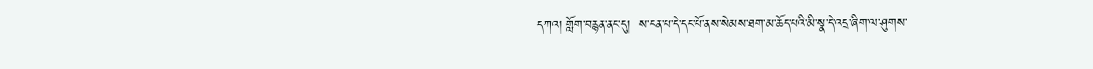དཀའ། གློག་བརྙན་ནང་དུ།  ས་ངན་པ་དེ་དང་པོ་ནས་སེམས་ཐག་མ་ཆོད་པའི་མི་སྣ་དེ་འདྲ་ཞིག་ལ་ཤུགས་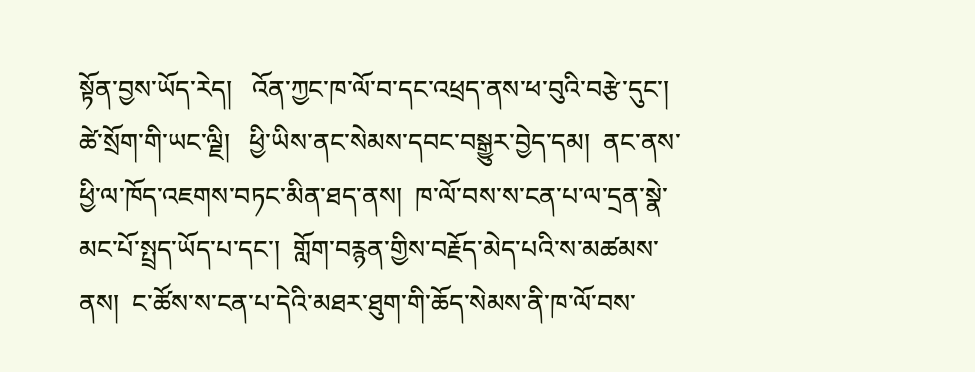སྟོན་བྱས་ཡོད་རེད།   འོན་ཀྱང་ཁ་ལོ་བ་དང་འཕྲད་ནས་ཕ་བུའི་བརྩེ་དུང་།  ཚེ་སྲོག་གི་ཡང་ལྗི།   ཕྱི་ཡིས་ནང་སེམས་དབང་བསྒྱུར་བྱེད་དམ།  ནང་ནས་ཕྱི་ལ་ཁོད་འཇགས་བཏང་མིན་ཐད་ནས།  ཁ་ལོ་བས་ས་ངན་པ་ལ་དྲན་སྣེ་མང་པོ་སྤྲད་ཡོད་པ་དང་།  གློག་བརྙན་གྱིས་བརྗོད་མེད་པའི་ས་མཚམས་ནས།  ང་ཚོས་ས་ངན་པ་དེའི་མཐར་ཐུག་གི་ཆོད་སེམས་ནི་ཁ་ལོ་བས་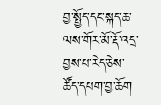བྱ་སྤྱོད་དང་སྐད་ཆ་ལས་གོར་མོ་རྡོ་འདྲ་བྱས་པ་རེད་ཅེས་ཚོད་དཔག་བྱ་ཆོག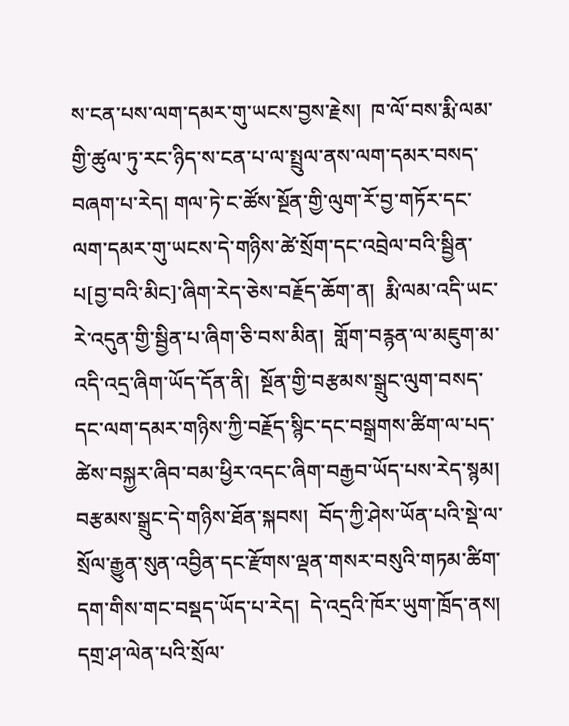ས་ངན་པས་ལག་དམར་གུ་ཡངས་བྱས་རྗེས།  ཁ་ལོ་བས་རྨི་ལམ་གྱི་ཚུལ་ཏུ་རང་ཉིད་ས་ངན་པ་ལ་སྤྲུལ་ནས་ལག་དམར་བསད་བཞག་པ་རེད། གལ་ཏེ་ང་ཚོས་སྔོན་གྱི་ལུག་རོ་བྱ་གཏོར་དང་ལག་དམར་གུ་ཡངས་དེ་གཉིས་ཚེ་སྲོག་དང་འབྲེལ་བའི་སྦྱིན་པ[བྱ་བའི་མིང]་ཞིག་རེད་ཅེས་བརྗོད་ཆོག་ན།  རྨི་ལམ་འདི་ཡང་རེ་འདུན་གྱི་སྦྱིན་པ་ཞིག་ཅི་བས་མིན།  གློག་བརྙན་ལ་མཇུག་མ་འདི་འདྲ་ཞིག་ཡོད་དོན་ནི།  སྔོན་གྱི་བརྩམས་སྒྲུང་ལུག་བསད་དང་ལག་དམར་གཉིས་ཀྱི་བརྗོད་སྙིང་དང་བསྒྲགས་ཚིག་ལ་པད་ཚེས་བསྐྱར་ཞིབ་བམ་ཕྱིར་འདང་ཞིག་བརྒྱབ་ཡོད་པས་རེད་སྙམ།  བརྩམས་སྒྲུང་དེ་གཉིས་ཐོན་སྐབས།  བོད་ཀྱི་ཤེས་ཡོན་པའི་སྡེ་ལ་སྲོལ་རྒྱུན་སུན་འབྱིན་དང་རྫོགས་ལྡན་གསར་བསུའི་གཏམ་ཚིག་དག་གིས་གང་བསྡད་ཡོད་པ་རེད།  དེ་འདྲའི་ཁོར་ཡུག་ཁྲོད་ནས།  དགྲ་ཤ་ལེན་པའི་སྲོལ་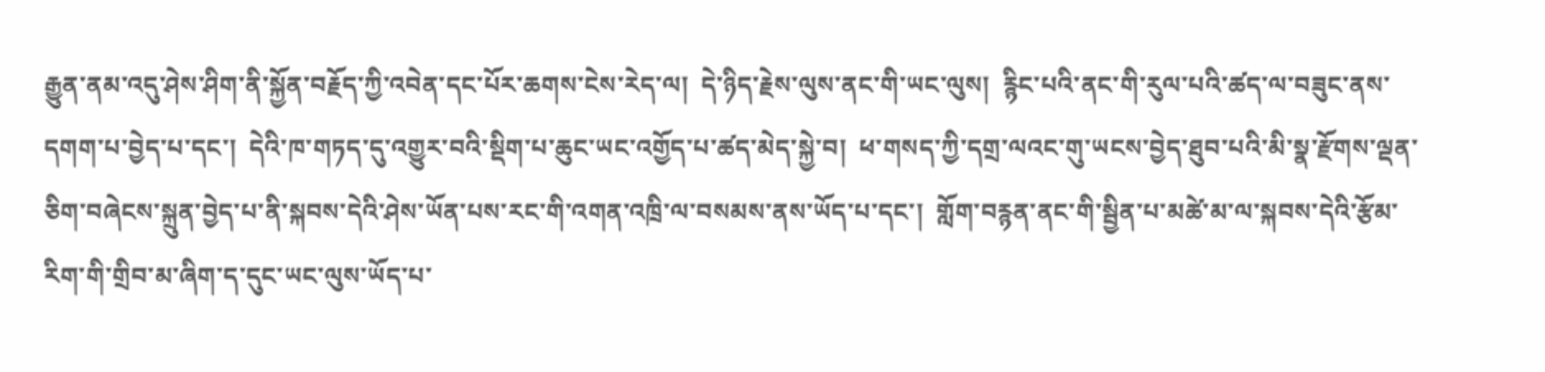རྒྱུན་ནམ་འདུ་ཤེས་ཤིག་ནི་སྐྱོན་བརྗོད་ཀྱི་འབེན་དང་པོར་ཆགས་ངེས་རེད་ལ།  དེ་ཉིད་རྗེས་ལུས་ནང་གི་ཡང་ལུས།  རྙིང་པའི་ནང་གི་རུལ་པའི་ཚད་ལ་བཟུང་ནས་དགག་པ་བྱེད་པ་དང་།  དེའི་ཁ་གཏད་དུ་འགྱུར་བའི་སྡིག་པ་ཆུང་ཡང་འགྱོད་པ་ཚད་མེད་སྐྱེ་བ།  ཕ་གསད་ཀྱི་དགྲ་ལའང་གུ་ཡངས་བྱེད་ཐུབ་པའི་མི་སྣ་རྫོགས་ལྡན་ཅིག་བཞེངས་སྐྲུན་བྱེད་པ་ནི་སྐབས་དེའི་ཤེས་ཡོན་པས་རང་གི་འགན་འཁྲི་ལ་བསམས་ནས་ཡོད་པ་དང་།  གློག་བརྙན་ནང་གི་སྦྱིན་པ་མཚེ་མ་ལ་སྐབས་དེའི་རྩོམ་རིག་གི་གྲིབ་མ་ཞིག་ད་དུང་ཡང་ལུས་ཡོད་པ་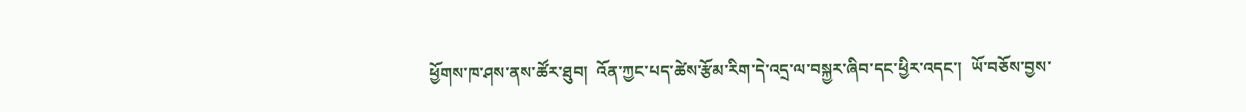ཕྱོགས་ཁ་ཤས་ནས་ཚོར་ཐུབ།  འོན་ཀྱང་པད་ཚེས་རྩོམ་རིག་དེ་འདྲ་ལ་བསྐྱར་ཞིབ་དང་ཕྱིར་འདང་།  ཡོ་བཅོས་བྱས་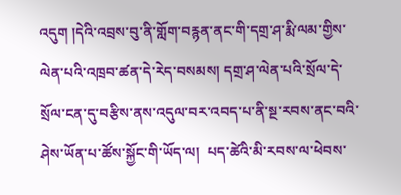འདུག །དེའི་འབྲས་བུ་ནི་གློག་བརྙན་ནང་གི་དགྲ་ཤ་རྨི་ལམ་གྱིས་ལེན་པའི་འཁྲབ་ཚན་དེ་རེད་བསམས། དགྲ་ཤ་ལེན་པའི་སྲོལ་དེ་སྲོལ་ངན་དུ་བརྩིས་ནས་འདུལ་བར་འབད་པ་ནི་སྔ་རབས་ནང་བའི་ཤེས་ཡོན་པ་ཚོས་སྐྱོང་གི་ཡོད་ལ།  པད་ཚེའི་མི་རབས་ལ་ཕེབས་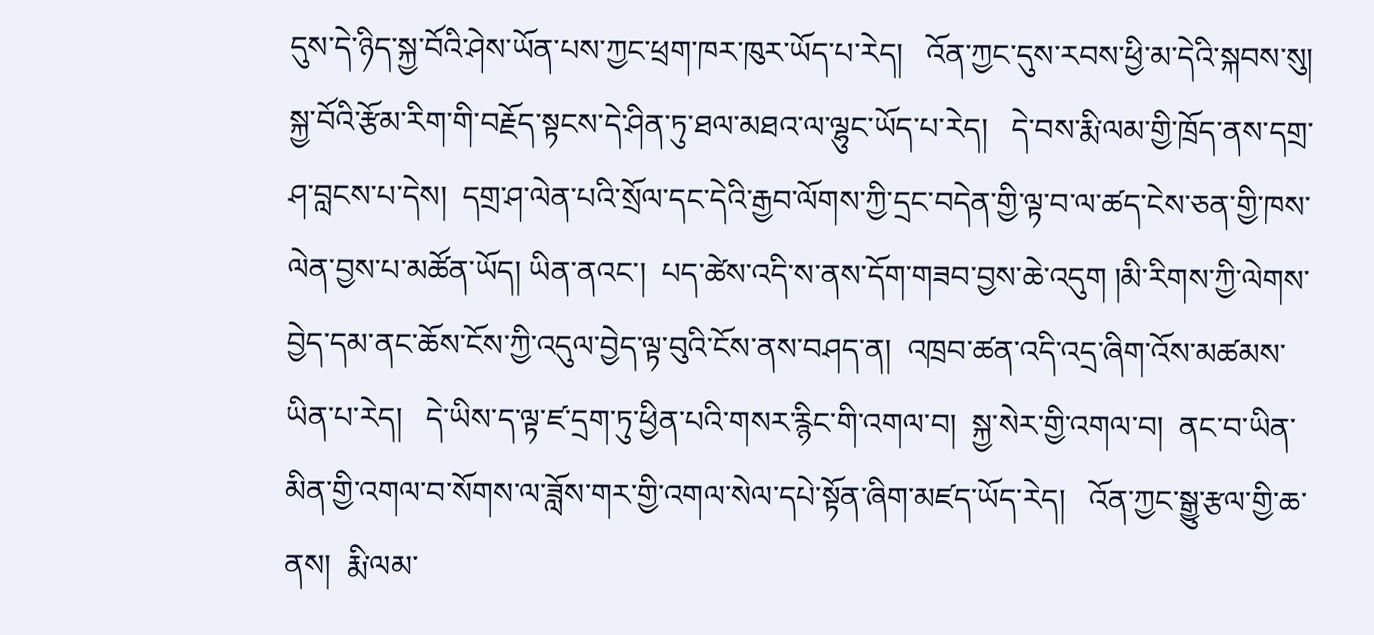དུས་དེ་ཉིད་སྐྱ་བོའི་ཤེས་ཡོན་པས་ཀྱང་ཕྲག་ཁར་ཁུར་ཡོད་པ་རེད།   འོན་ཀྱང་དུས་རབས་ཕྱི་མ་དེའི་སྐབས་སུ།   སྐྱ་བོའི་རྩོམ་རིག་གི་བརྗོད་སྟངས་དེ་ཤིན་ཏུ་ཐལ་མཐའ་ལ་ལྷུང་ཡོད་པ་རེད།   དེ་བས་རྨི་ལམ་གྱི་ཁྲོད་ནས་དགྲ་ཤ་བླངས་པ་དེས།  དགྲ་ཤ་ལེན་པའི་སྲོལ་དང་དེའི་རྒྱབ་ལོགས་ཀྱི་དྲང་བདེན་གྱི་ལྟ་བ་ལ་ཚད་ངེས་ཅན་གྱི་ཁས་ལེན་བྱས་པ་མཚོན་ཡོད། ཡིན་ནའང་།  པད་ཚེས་འདི་ས་ནས་དོག་གཟབ་བྱས་ཆེ་འདུག །མི་རིགས་ཀྱི་ལེགས་བྱེད་དམ་ནང་ཆོས་ངོས་ཀྱི་འདུལ་བྱེད་ལྟ་བུའི་ངོས་ནས་བཤད་ན།  འཁྲབ་ཚན་འདི་འདྲ་ཞིག་འོས་མཚམས་ཡིན་པ་རེད།   དེ་ཡིས་ད་ལྟ་ཛ་དྲག་ཏུ་ཕྱིན་པའི་གསར་རྙིང་གི་འགལ་བ།  སྐྱ་སེར་གྱི་འགལ་བ།  ནང་བ་ཡིན་མིན་གྱི་འགལ་བ་སོགས་ལ་ཟློས་གར་གྱི་འགལ་སེལ་དཔེ་སྟོན་ཞིག་མཛད་ཡོད་རེད།   འོན་ཀྱང་སྒྱུ་རྩལ་གྱི་ཆ་ནས།  རྨི་ལམ་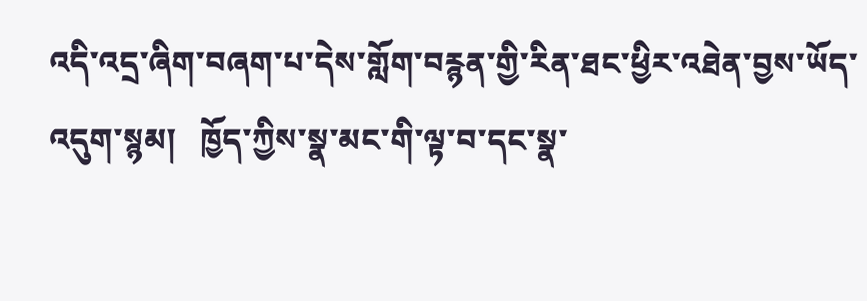འདི་འདྲ་ཞིག་བཞག་པ་དེས་གློག་བརྙན་གྱི་རིན་ཐང་ཕྱིར་འཐེན་བྱས་ཡོད་འདུག་སྙམ།   ཁྱོད་ཀྱིས་སྣ་མང་གི་ལྟ་བ་དང་སྣ་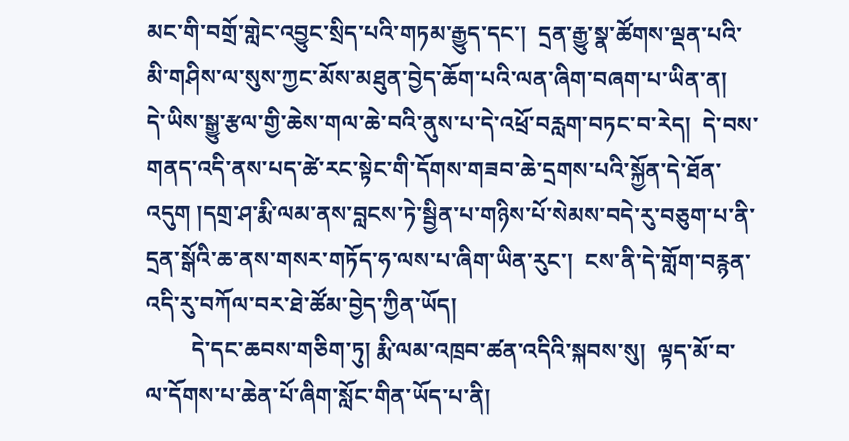མང་གི་བགྲོ་གླེང་འབྱུང་སྲིད་པའི་གཏམ་རྒྱུད་དང་།  དྲན་རྒྱུ་སྣ་ཚོགས་ལྡན་པའི་མི་གཤིས་ལ་སུས་ཀྱང་མོས་མཐུན་བྱེད་ཆོག་པའི་ལན་ཞིག་བཞག་པ་ཡིན་ན།   དེ་ཡིས་སྒྱུ་རྩལ་གྱི་ཆེས་གལ་ཆེ་བའི་ནུས་པ་དེ་འཕྲོ་བརླག་བཏང་བ་རེད།  དེ་བས་གནད་འདི་ནས་པད་ཚེ་རང་སྟེང་གི་དོགས་གཟབ་ཆེ་དྲགས་པའི་སྐྱོན་དེ་ཐོན་འདུག །དགྲ་ཤ་རྨི་ལམ་ནས་བླངས་ཏེ་སྦྱིན་པ་གཉིས་པོ་སེམས་བདེ་རུ་བཅུག་པ་ནི་དྲན་སྒོའི་ཆ་ནས་གསར་གཏོད་ཧ་ལས་པ་ཞིག་ཡིན་རུང་།  ངས་ནི་དེ་གློག་བརྙན་འདི་རུ་བཀོལ་བར་ཐེ་ཚོམ་བྱེད་ཀྱིན་ཡོད།
        དེ་དང་ཆབས་གཅིག་ཏུ། རྨི་ལམ་འཁྲབ་ཚན་འདིའི་སྐབས་སུ།  ལྟད་མོ་བ་ལ་དོགས་པ་ཆེན་པོ་ཞིག་སློང་གིན་ཡོད་པ་ནི།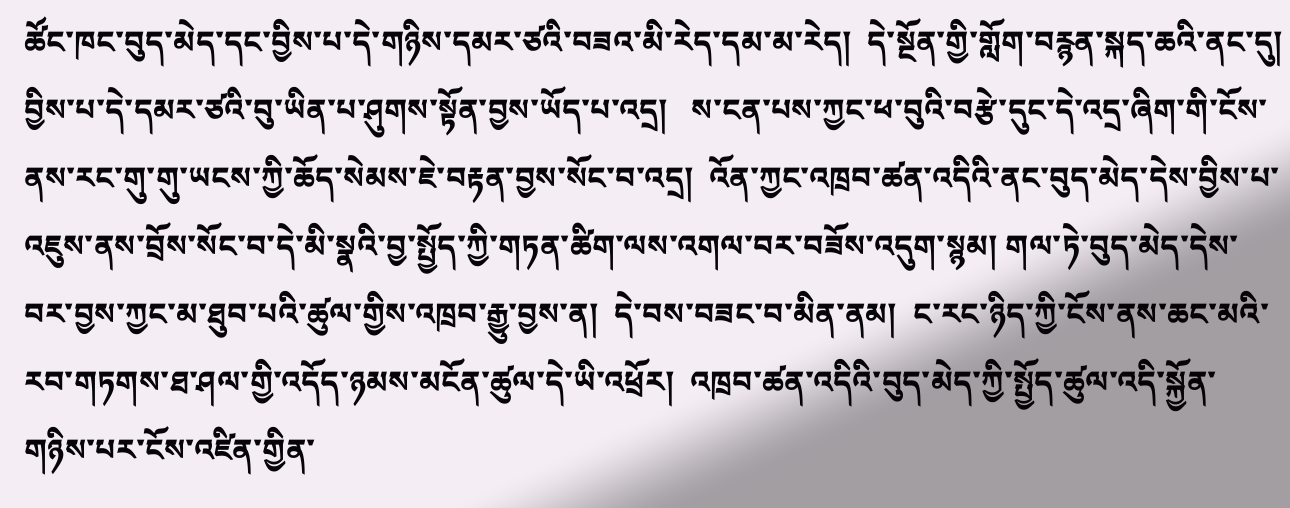ཚོང་ཁང་བུད་མེད་དང་བྱིས་པ་དེ་གཉིས་དམར་ཙའི་བཟའ་མི་རེད་དམ་མ་རེད།  དེ་སྔོན་གྱི་གློག་བརྙན་སྐད་ཆའི་ནང་དུ།  བྱིས་པ་དེ་དམར་ཙའི་བུ་ཡིན་པ་ཤུགས་སྟོན་བྱས་ཡོད་པ་འདྲ།   ས་ངན་པས་ཀྱང་ཕ་བུའི་བརྩེ་དུང་དེ་འདྲ་ཞིག་གི་ངོས་ནས་རང་གུ་གུ་ཡངས་ཀྱི་ཆོད་སེམས་ཇེ་བརྟན་བྱས་སོང་བ་འདྲ།  འོན་ཀྱང་འཁྲབ་ཚན་འདིའི་ནང་བུད་མེད་དེས་བྱིས་པ་འཇུས་ནས་བྲོས་སོང་བ་དེ་མི་སྣའི་བྱ་སྤྱོད་ཀྱི་གཏན་ཚིག་ལས་འགལ་བར་བཟོས་འདུག་སྙམ། གལ་ཏེ་བུད་མེད་དེས་བར་བྱས་ཀྱང་མ་ཐུབ་པའི་ཚུལ་གྱིས་འཁྲབ་རྒྱུ་བྱས་ན།  དེ་བས་བཟང་བ་མིན་ནམ།  ང་རང་ཉིད་ཀྱི་ངོས་ནས་ཆང་མའི་རབ་གཏགས་ཐ་ཤལ་གྱི་འདོད་ཉམས་མངོན་ཚུལ་དེ་ཡི་འཕྲོར།  འཁྲབ་ཚན་འདིའི་བུད་མེད་ཀྱི་སྤྱོད་ཚུལ་འདི་སྐྱོན་གཉིས་པར་ངོས་འཛིན་གྱིན་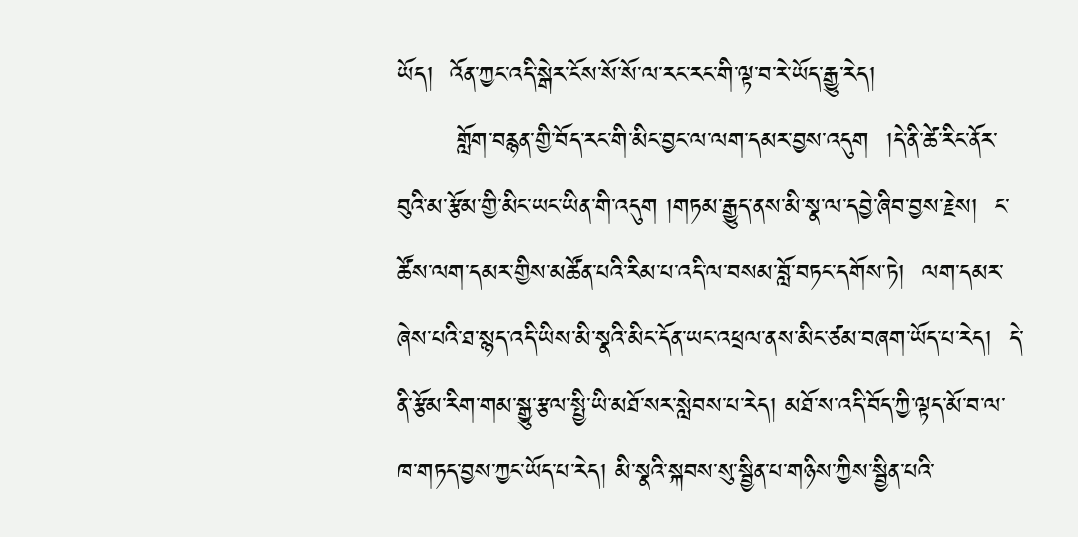ཡོད།  འོན་ཀྱང་འདི་སྒེར་ངོས་སོ་སོ་ལ་རང་རང་གི་ལྟ་བ་རེ་ཡོད་རྒྱུ་རེད།
       གློག་བརྙན་གྱི་བོད་རང་གི་མིང་བྱང་ལ་ལག་དམར་བྱས་འདུག  །དེ་ནི་ཚེ་རིང་ནོར་བུའི་མ་རྩོམ་གྱི་མིང་ཡང་ཡིན་གི་འདུག །གཏམ་རྒྱུད་ནས་མི་སྣ་ལ་དབྱེ་ཞིབ་བྱས་རྗེས།  ང་ཚོས་ལག་དམར་གྱིས་མཚོན་པའི་རིམ་པ་འདི་ལ་བསམ་བློ་བཏང་དགོས་ཏེ།  ལག་དམར་ཞེས་པའི་ཐ་སྙད་འདི་ཡིས་མི་སྣའི་མིང་དོན་ཡང་འཕྲལ་ནས་མིང་ཙམ་བཞག་ཡོད་པ་རེད།  དེ་ནི་རྩོམ་རིག་གམ་སྒྱུ་རྩལ་སྤྱི་ཡི་མཐོ་སར་སླེབས་པ་རེད། མཐོ་ས་འདི་བོད་ཀྱི་ལྟད་མོ་བ་ལ་ཁ་གཏད་བྱས་ཀྱང་ཡོད་པ་རེད། མི་སྣའི་སྐབས་སུ་སྦྱིན་པ་གཉིས་ཀྱིས་སྦྱིན་པའི་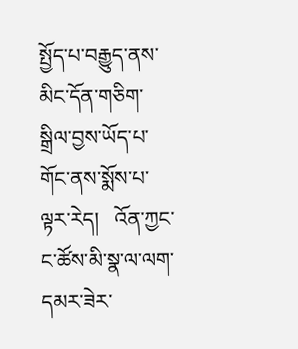སྤྱོད་པ་བརྒྱུད་ནས་མིང་དོན་གཅིག་སྒྲིལ་བྱས་ཡོད་པ་གོང་ནས་སྨོས་པ་ལྟར་རེད།   འོན་ཀྱང་ང་ཚོས་མི་སྣ་ལ་ལག་དམར་ཟེར་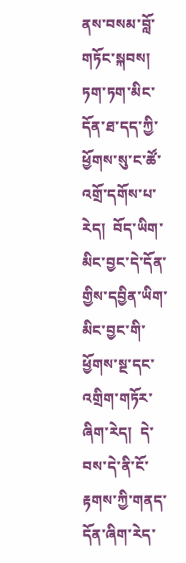ནས་བསམ་བློ་གཏོང་སྐབས།  ཏག་ཏག་མིང་དོན་ཐ་དད་ཀྱི་ཕྱོགས་སུ་ང་ཚོ་འགྲོ་དགོས་པ་རེད།  བོད་ཡིག་མིང་བྱང་དེ་དོན་གྱིས་དབྱིན་ཡིག་མིང་བྱང་གི་ཕྱོགས་སྔ་དང་འགྲིག་གཏོར་ཞིག་རེད།  དེ་བས་དེ་ནི་ངོ་རྟགས་ཀྱི་གནད་དོན་ཞིག་རེད་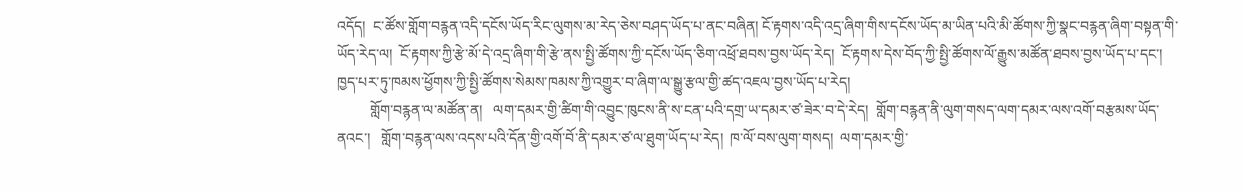འདོད།  ང་ཚོས་གློག་བརྙན་འདི་དངོས་ཡོད་རིང་ལུགས་མ་རེད་ཅེས་བཤད་ཡོད་པ་ནང་བཞིན། ངོ་རྟགས་འདི་འདྲ་ཞིག་གིས་དངོས་ཡོད་མ་ཡིན་པའི་མི་ཚོགས་ཀྱི་སྣང་བརྙན་ཞིག་བསྟན་གི་ཡོད་རེད་ལ།  ངོ་རྟགས་ཀྱི་རྩེ་མོ་དེ་འདྲ་ཞིག་གི་རྩེ་ནས་སྤྱི་ཚོགས་ཀྱི་དངོས་ཡོད་ཅིག་འཕྲོ་ཐབས་བྱས་ཡོད་རེད།  ངོ་རྟགས་དེས་བོད་ཀྱི་སྤྱི་ཚོགས་ལོ་རྒྱུས་མཚོན་ཐབས་བྱས་ཡོད་པ་དང་།  ཁྱད་པར་ཏུ་ཁམས་ཕྱོགས་ཀྱི་སྤྱི་ཚོགས་སེམས་ཁམས་ཀྱི་འགྱུར་བ་ཞིག་ལ་སྒྱུ་རྩལ་གྱི་ཚད་འཇལ་བྱས་ཡོད་པ་རེད།
         གློག་བརྙན་ལ་མཚོན་ན།   ལག་དམར་གྱི་ཚིག་གི་འབྱུང་ཁུངས་ནི་ས་ངན་པའི་དགྲ་ཡ་དམར་ཙ་ཟེར་བ་དེ་རེད།  གློག་བརྙན་ནི་ལུག་གསད་ལག་དམར་ལས་འགོ་བརྩམས་ཡོད་ནའང་།   གློག་བརྙན་ལས་འདས་པའི་དོན་གྱི་འགོ་བོ་ནི་དམར་ཙ་ལ་ཐུག་ཡོད་པ་རེད།  ཁ་ལོ་བས་ལུག་གསད།  ལག་དམར་གྱི་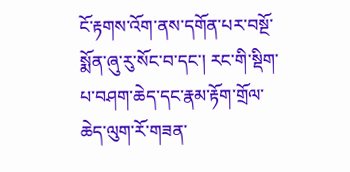ངོ་རྟགས་འོག་ནས་དགོན་པར་བསྔོ་སྨོན་ཞུ་རུ་སོང་བ་དང་། རང་གི་སྡིག་པ་བཤག་ཆེད་དང་རྣམ་རྟོག་གྲོལ་ཆེད་ལུག་རོ་གཟན་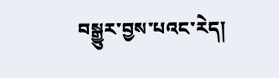བསྒྱུར་བྱས་པའང་རེད།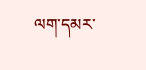ལག་དམར་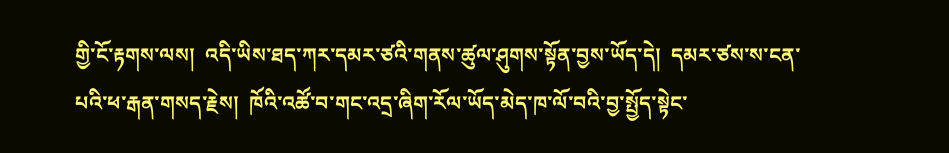གྱི་ངོ་རྟགས་ལས།  འདི་ཡིས་ཐད་ཀར་དམར་ཙའི་གནས་ཚུལ་ཤུགས་སྟོན་བྱས་ཡོད་དེ།  དམར་ཙས་ས་ངན་པའི་ཕ་རྒན་གསད་རྗེས།  ཁོའི་འཚོ་བ་གང་འདྲ་ཞིག་རོལ་ཡོད་མེད་ཁ་ལོ་བའི་བྱ་སྤྱོད་སྟེང་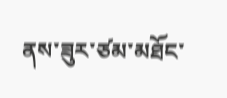ནས་ཟུར་ཙམ་མཐོང་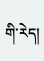གི་རེད།